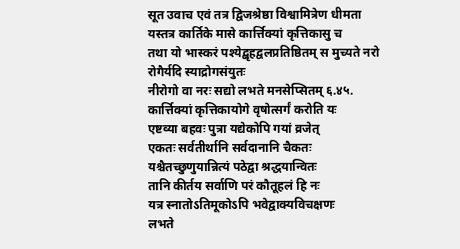सूत उवाच एवं तत्र द्विजश्रेष्ठा विश्वामित्रेण धीमता
यस्तत्र कार्तिके मासे कार्त्तिक्यां कृत्तिकासु च
तथा यो भास्करं पश्येद्बृहद्वलप्रतिष्ठितम् स मुच्यते नरो रोगैर्यदि स्याद्रोगसंयुतः
नीरोगो वा नरः सद्यो लभते मनसेप्सितम् ६.४५.
कार्त्तिक्यां कृत्तिकायोगे वृषोत्सर्गं करोति यः
एष्टव्या बहवः पुत्रा यद्येकोपि गयां व्रजेत्
एकतः सर्वतीर्थानि सर्वदानानि चैकतः
यश्चैतच्छुणुयान्नित्यं पठेद्वा श्रद्धयान्वितः
तानि कीर्तय सर्वाणि परं कौतूहलं हि नः
यत्र स्नातोऽतिमूकोऽपि भवेद्वाक्यविचक्षणः
लभते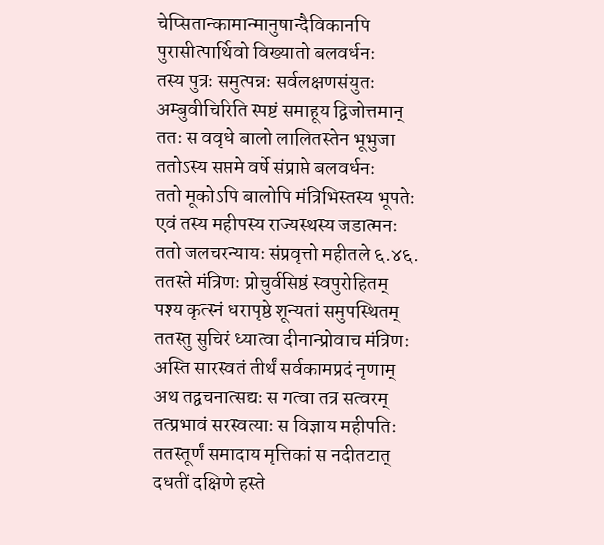चेप्सितान्कामान्मानुषान्दैविकानपि
पुरासीत्पार्थिवो विख्यातो बलवर्धनः
तस्य पुत्रः समुत्पन्नः सर्वलक्षणसंयुतः अम्बुवीचिरिति स्पष्टं समाहूय द्विजोत्तमान्
ततः स ववृधे बालो लालितस्तेन भूभुजा
ततोऽस्य सप्तमे वर्षे संप्राप्ते बलवर्धनः
ततो मूकोऽपि बालोपि मंत्रिभिस्तस्य भूपतेः
एवं तस्य महीपस्य राज्यस्थस्य जडात्मनः
ततो जलचरन्यायः संप्रवृत्तो महीतले ६.४६.
ततस्ते मंत्रिणः प्रोचुर्वसिष्ठं स्वपुरोहितम्
पश्य कृत्स्नं धरापृष्ठे शून्यतां समुपस्थितम्
ततस्तु सुचिरं ध्यात्वा दीनान्प्रोवाच मंत्रिणः
अस्ति सारस्वतं तीर्थं सर्वकामप्रदं नृणाम्
अथ तद्वचनात्सद्यः स गत्वा तत्र सत्वरम्
तत्प्रभावं सरस्वत्याः स विज्ञाय महीपतिः
ततस्तूर्णं समादाय मृत्तिकां स नदीतटात्
दधतीं दक्षिणे हस्ते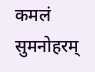कमलं सुमनोहरम्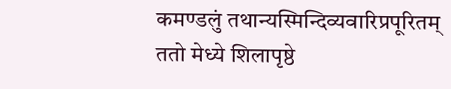कमण्डलुं तथान्यस्मिन्दिव्यवारिप्रपूरितम्
ततो मेध्ये शिलापृष्ठे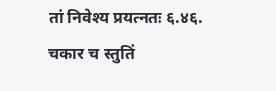तां निवेश्य प्रयत्नतः ६.४६.
चकार च स्तुतिं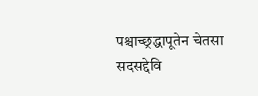पश्चाच्छ्रद्धापूतेन चेतसा
सदसद्देवि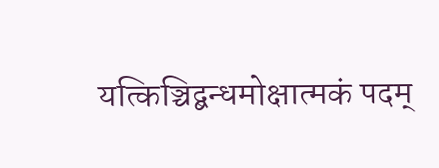यत्किञ्चिद्बन्धमोक्षात्मकं पदम्